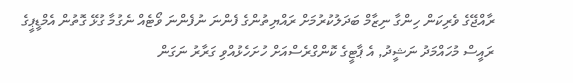ރާއްޖޭގެ ވެރިކަން ހިންގާ ނިޒާމް ބަދަލުކުރުމަށް ރައްޔިތުންގެ ފެންނަ ނުފެންނަ ވޯޓެއް ނެގުމާ ގުޅޭ ގޮތުން އެމްޑީޕީގެ ރައީސް މުހައްމަދު ނަޝީދު, އެ ޕާޓީގެ ކޮންގްރެސްއަށް ހުށަހެޅުއްވި ގަރާރު ނަގަން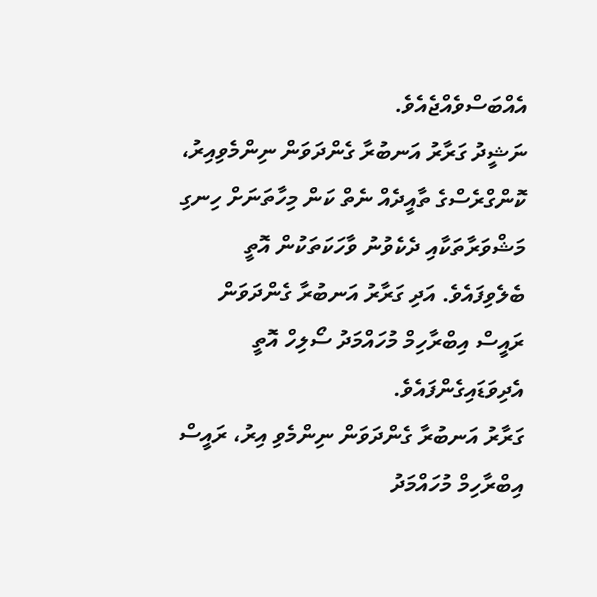އެއްބަސްވެއްޖެއެވެ.
ނަޝީދު ގަރާރު އަނބުރާ ގެންދަވަން ނިންމެވިއިރު، ކޮންގްރެސްގެ ތާއީދެއް ނެތް ކަން މިހާތަނަށް ހިނގި މަޝްވަރާތަކާއި ދެކެވުނު ވާހަކަތަކުން އޮތީ ބެލެވިފައެވެ. އަދި ގަރާރު އަނބުރާ ގެންދަވަން ރައީސް އިބްރާހިމް މުހައްމަދު ސޯލިހް އޮތީ އެދިވަޑައިގެންފައެވެ.
ގަރާރު އަނބުރާ ގެންދަވަން ނިންމެވި އިރު، ރައީސް އިބްރާހިމް މުހައްމަދު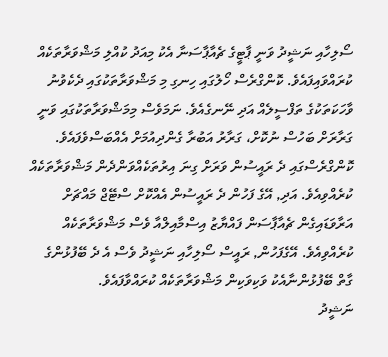ސޯލިހާއި ނަޝީދު ވަނީ ޕާޓީގެ ޗެއާޕާސަނާ އެކު މިއަދު ކުއްލި މަޝްވަރާތަކެއް ކުރައްވައިފައެވެ. ކޮންގްރެސް ހޯލުގައި ހިނގި މި މަޝްވަރާތަކުގައި ދެކެވުނު ވާހަކަތަކުގެ ތަފްސީލެއް އަދި ނޭނގެއެވެ. ނަމަވެސް މިމަޝްވަރާތަކުގައި ވަނީ ގަރާރަށް ބަހުސް ނުކޮށް، ގަރާރު އަބުރާ ގެންދިއުމަށް އެއްބަސްވެފައެވެ.
ކޮންގްރެސްގައި ދެ ރައީސުން ވަރަށް ގިނަ އިރުތަކެއްވަންދެން މަޝްވަރާތަކެއް ކުރެއްވިއެވެ. އަދި, އޭގެ ފަހުން ދެ ރައީސުން އެއްކޮށް ސްޓޭޖް މައްޗަށް އަރާވަޑައިގެން ޗެއާޕާސަން ފައްޔާޒު އިސްމާއިލްއާ ވެސް މަޝްވަރާތަކެއް ކުރެއްވިއެވެ. އޭގެފަހުން, ރައީސް ސޯލިހާއި ނަޝީދު ވެސް އެ ދެ ބޭފުޅުންގެ ގާތް ބޭފުޅުންނާއެކު ވަކިވަކިން މަޝްވަރާތަކެއް ކުރައްވާފައެވެ.
ނަޝީދު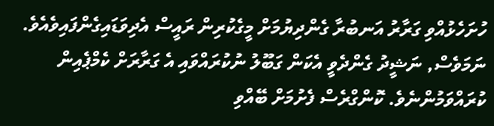ހުށަހެޅުއްވި ގަރާރު އަނބުރާ ގެންދިޔުމަށް މީގެކުރިން ރައީސް އެދިވަޑައިގެންފައިވެއެވެ. ނަމަވެސް, ނަޝީދު ގެންދެވީ އެކަން ގަބޫލު ނުކުރައްވައި އެ ގަރާރަށް ކެމްޕެއިން ކުރައްވަމުންނެވެ. ކޮންގްރެސް ފެށުމަށް ބޭއްވި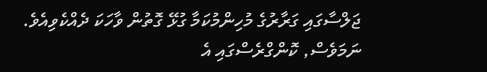ޖަލްސާގައި ގަރާރުގެ މުހިންމުކަމާ ގުޅޭ ގޮތުން ވާހަކަ ދެއްކެވިއެވެ.
ނަމަވެސް, ކޮންގްރެސްގައި އެ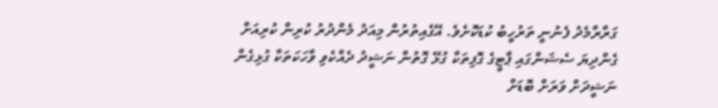ގަރާރާމެދު ފެނުނީ ތަރުހީބު ކުޑަކޮށެވެ. އޭގެއިތުރުން މިއަދު މެންދުރު ކުރިން ކުރިއަށް ގެންދިޔަ ސެޝަންގައި ޕާޓީގެ ގޮފިތަކާ ގުޅޭ ގޮތުން ނަޝީދު ދެއްކެވި ވާހަކަތަކާ ގުޅިގެން ނަޝީދަށް ވަރަށް ބޮޑަށް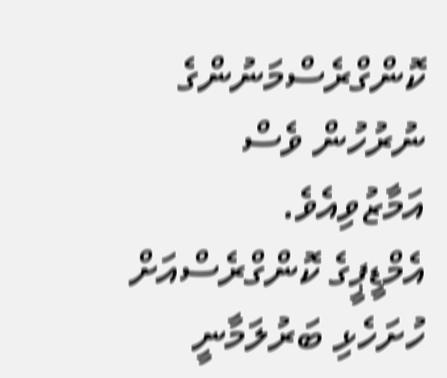ކޮންގްރެސްމަނުންގެ ނުރުހުން ވެސް އަމާޒުވިއެވެ.
އެމްޑީޕީގެ ކޮންގްރެސްއަށް ހުށަހެޅި ބަރުލަމާނީ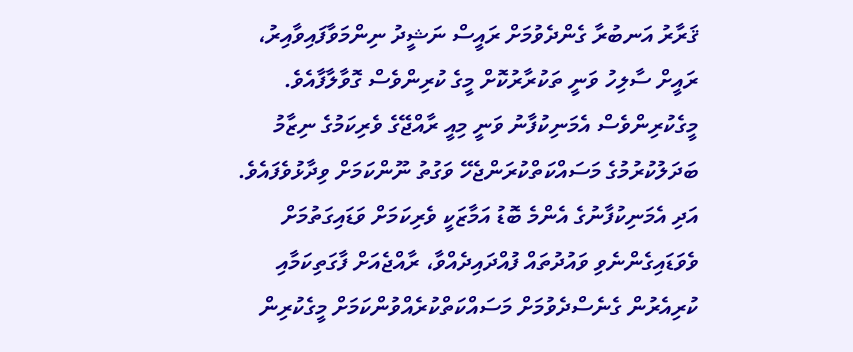ޤަރާރު އަނބުރާ ގެންދެވުމަށް ރައީސް ނަޝީދު ނިންމަވާފައިވާއިރު، ރައީށް ސާލިހު ވަނީ ތަކުރާރުކޮށް މީގެ ކުރިންވެސް ގޮވާލާފާއެވެ. މީގެކުރިންވެސް އެމަނިކުފާނު ވަނީ މިއީ ރާއްޖޭގެ ވެރިކަމުގެ ނިޒާމު ބަދަލުކުރުމުގެ މަސައްކަތްކުރަންޖެހޭ ވަގުތު ނޫންކަމަށް ވިދާޅުވެފައެވެ. އަދި އެމަނިކުފާނުގެ އެންމެ ބޮޑު އަމާޒަކީ ވެރިކަމަށް ވަޑައިގަތުމަށް ވެވަޑައިގެންނެވި ވައުދުތައް ފުއްދައިދެއްވާ، ރާއްޖެއަށް ފާގަތިކަމާއި ކުރިއެރުން ގެނެސްދެވުމަށް މަސައްކަތްކުރެއްވުންކަމަށް މީގެކުރިން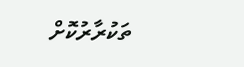ތަކުރާރުކޮށް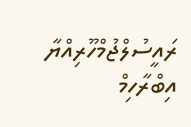ރައީސުލްޖުމްހޫރިއްޔާ އިބްރާހިމް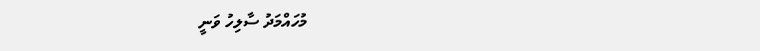މުހައްމަދު ސާލިހު ވަނީ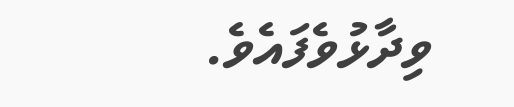ވިދާޅުވެފައެވެ.